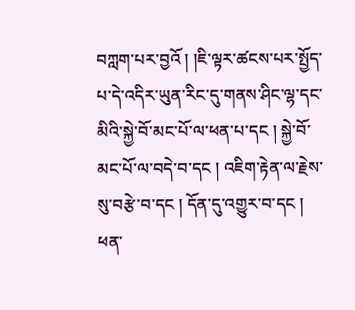བཀླག་པར་བྱའོ ། །ཇི་ལྟར་ཚངས་པར་སྤྱོད་པ་དེ་འདིར་ཡུན་རིང་དུ་གནས་ཤིང་ལྷ་དང་མིའི་སྐྱེ་བོ་མང་པོ་ལ་ཕན་པ་དང ། སྐྱེ་བོ་མང་པོ་ལ་བདེ་བ་དང ། འཇིག་རྟེན་ལ་རྗེས་སུ་བརྩེ་བ་དང ། དོན་དུ་འགྱུར་བ་དང ། ཕན་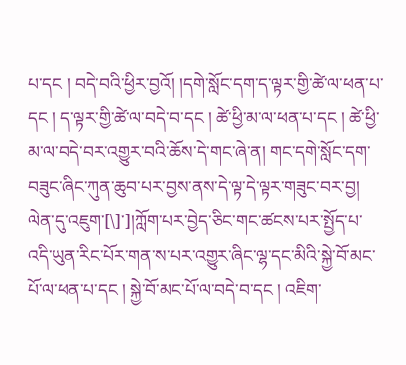པ་དང ། བདེ་བའི་ཕྱིར་བྱའོ། །དགེ་སློང་དག་ད་ལྟར་གྱི་ཚེ་ལ་ཕན་པ་དང ། ད་ལྟར་གྱི་ཚེ་ལ་བདེ་བ་དང ། ཚེ་ཕྱི་མ་ལ་ཕན་པ་དང ། ཚེ་ཕྱི་མ་ལ་བདེ་བར་འགྱུར་བའི་ཆོས་དེ་གང་ཞེ་ན། གང་དགེ་སློང་དག་བཟུང་ཞིང་ཀུན་ཆུབ་པར་བྱས་ནས་དེ་ལྟ་དེ་ལྟར་གཟུང་བར་བྱ། ལེན་དུ་འཇུག་[\]་]།ཀློག་པར་བྱེད་ཅིང་གང་ཚངས་པར་སྤྱོད་པ་འདི་ཡུན་རིང་པོར་གན་ས་པར་འགྱུར་ཞིང་ལྷ་དང་མིའི་སྐྱེ་བོ་མང་པོ་ལ་ཕན་པ་དང ། སྐྱེ་བོ་མང་པོ་ལ་བདེ་བ་དང ། འཇིག་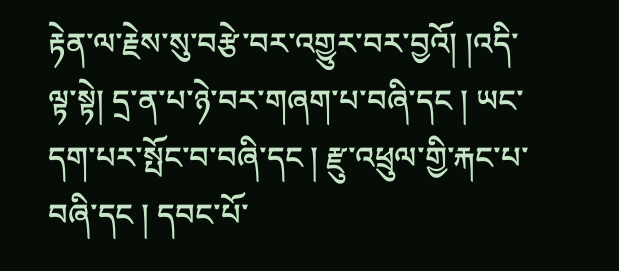རྟེན་ལ་རྗེས་སུ་བརྩེ་བར་འགྱུར་བར་བྱའོ། །འདི་ལྟ་སྟེ། དྲ་ན་པ་ཉེ་བར་གཞག་པ་བཞི་དང ། ཡང་དག་པར་སྤོང་བ་བཞི་དང ། རྫུ་འཕྲུལ་གྱི་རྐང་པ་བཞི་དང ། དབང་པོ་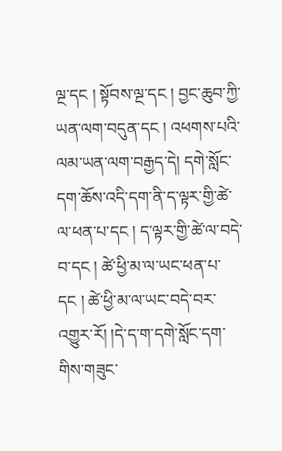ལྔ་དང ། སྟོབས་ལྔ་དང ། བྱང་ཆུབ་ཀྱི་ཡན་ལག་བདུན་དང ། འཕགས་པའི་ལམ་ཡན་ལག་བརྒྱད་དེ། དགེ་སློང་དག་ཆོས་འདི་དག་ནི་ད་ལྟར་གྱི་ཚེ་ལ་ཕན་པ་དང ། ད་ལྟར་གྱི་ཚེ་ལ་བདེ་བ་དང ། ཚེ་ཕྱི་མ་ལ་ཡང་ཕན་པ་དང ། ཚེ་ཕྱི་མ་ལ་ཡང་བདེ་བར་འགྱུར་རོ། །དེ་ད་ག་དགེ་སློང་དག་གིས་གཟུང་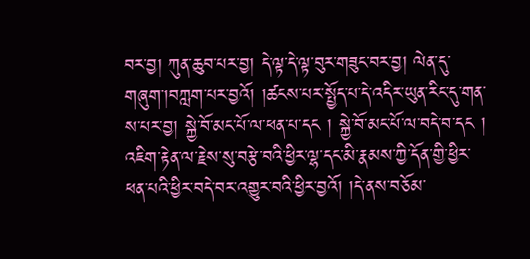བར་བྱ། ཀུན་ཆུབ་པར་བྱ། དེ་ལྟ་དེ་ལྟ་བུར་གཟུང་བར་བྱ། ལེན་དུ་གཞུག་།བཀླག་པར་བྱའོ། །ཚངས་པར་སྤྱོད་པ་དེ་འདིར་ཡུན་རིང་དུ་གན་ས་པར་བྱ། སྐྱེ་བོ་མང་པོ་ལ་ཕན་པ་དང ། སྐྱེ་བོ་མང་པོ་ལ་བདེ་བ་དང ། འཇིག་རྟེན་ལ་རྗེས་སུ་བརྩེ་བའི་ཕྱིར་ལྷ་དང་མི་རྣམས་ཀྱི་དོན་གྱི་ཕྱིར་ཕན་པའི་ཕྱིར་བདེ་བར་འགྱུར་བའི་ཕྱིར་བྱའོ། །དེ་ནས་བཅོམ་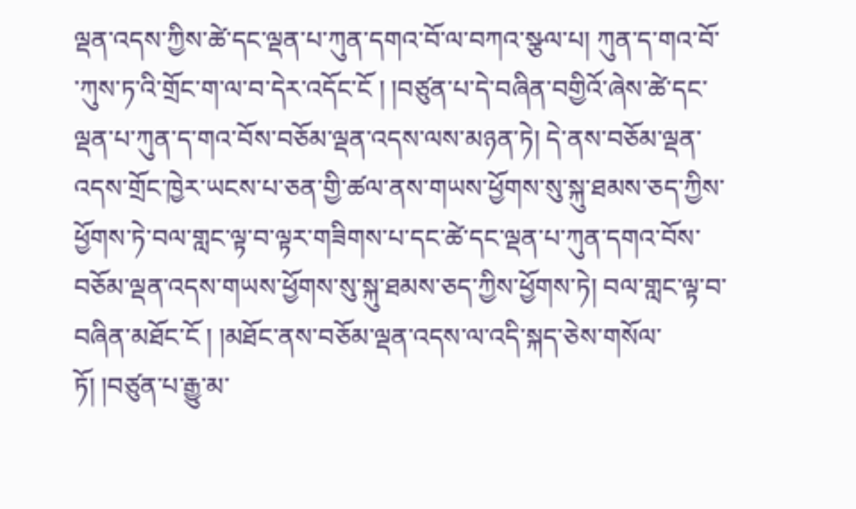ལྡན་འདས་ཀྱིས་ཚེ་དང་ལྡན་པ་ཀུན་དགའ་བོ་ལ་བཀའ་སྩལ་པ། ཀུན་ད་གའ་བོ་
་ཀུས་ཏ་འི་གྲོང་ག་ལ་བ་དེར་འདོང་ངོ ། །བཙུན་པ་དེ་བཞིན་བགྱིའོ་ཞེས་ཚེ་དང་ལྡན་པ་ཀུན་ད་གའ་བོས་བཅོམ་ལྡན་འདས་ལས་མཉན་ཏེ། དེ་ནས་བཅོམ་ལྡན་འདས་གྲོང་ཁྱེར་ཡངས་པ་ཅན་གྱི་ཚལ་ནས་གཡས་ཕྱོགས་སུ་སྐུ་ཐམས་ཅད་ཀྱིས་ཕྱོགས་ཏེ་བལ་གླང་ལྟ་བ་ལྟར་གཟིགས་པ་དང་ཚེ་དང་ལྡན་པ་ཀུན་དགའ་བོས་བཅོམ་ལྡན་འདས་གཡས་ཕྱོགས་སུ་སྐུ་ཐམས་ཅད་ཀྱིས་ཕྱོགས་ཏེ། བལ་གླང་ལྟ་བ་བཞིན་མཐོང་ངོ ། །མཐོང་ནས་བཅོམ་ལྡན་འདས་ལ་འདི་སྐད་ཅེས་གསོལ་ཏོ། །བཙུན་པ་རྒྱུ་མ་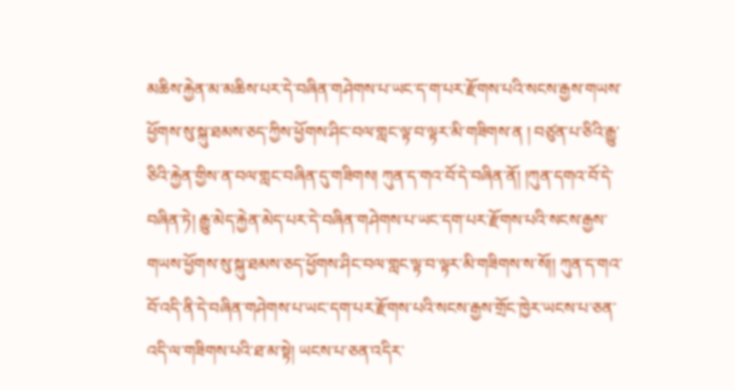མཆིས་རྐྱེན་མ་མཆིས་པར་དེ་བཞིན་གཤེགས་པ་ཡང་ད་ག་པར་རྫོགས་པའི་སངས་རྒྱས་གཡས་ཕྱོགས་སུ་སྐུ་ཐམས་ཅད་ཀྱིས་ཕྱོགས་ཤིང་བལ་གླང་ལྟ་བ་ལྟར་མི་གཟིགས་ན ། བཙུན་པ་ཅིའི་རྒྱུ་ཅིའི་རྐྱེན་གྱིས་ན་བལ་གླང་བཞིན་དུ་གཟིགས། ཀུན་ད་གའ་བོ་དེ་བཞིན་ནོ། །ཀུན་དགའ་བོ་དེ་བཞིན་ཏེ། རྒྱུ་མེད་རྐྱེན་མེད་པར་དེ་བཞིན་གཤེགས་པ་ཡང་དག་པར་རྫོགས་པའི་སངས་རྒྱས་གཡས་ཕྱོགས་སུ་སྐུ་ཐམས་ཅད་ཕྱོགས་ཤིང་བལ་གླང་ལྟ་བ་ལྟར་མི་གཟིགས་ས་སོ།། ཀུན་ད་གའ་བོ་འདི་ནི་དེ་བཞིན་གཤེགས་པ་ཡང་དག་པར་རྫོགས་པའི་སངས་རྒྱས་གྲོང་ཁྱེར་ཡངས་པ་ཅན་འདི་ལ་གཟིགས་པའི་ཐ་མ་སྟེ། ཡངས་པ་ཅན་འདིར་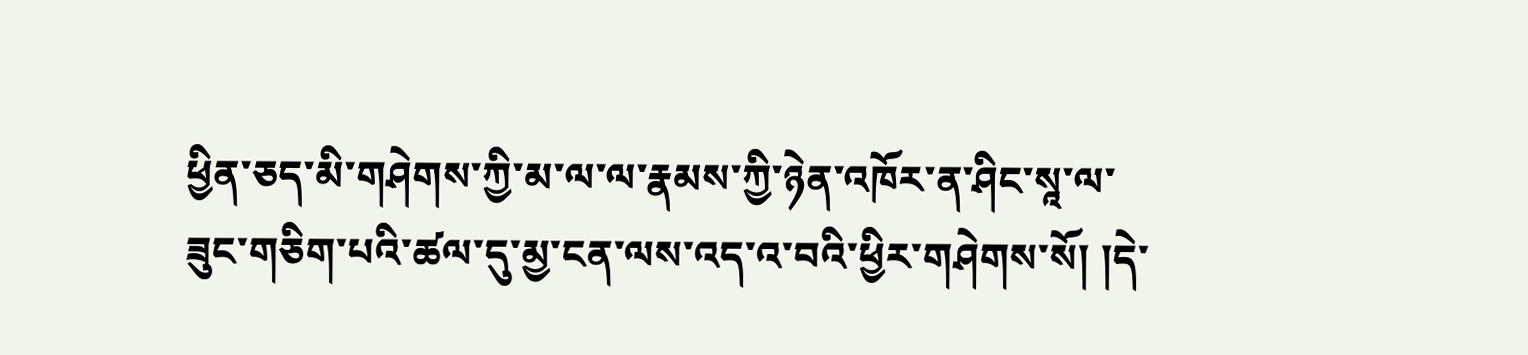ཕྱིན་ཅད་མི་གཤེགས་ཀྱི་མ་ལ་ལ་རྣམས་ཀྱི་ཉེན་འཁོར་ན་ཤིང་སཱ་ལ་ཟུང་གཅིག་པའི་ཚལ་དུ་མྱ་ངན་ལས་འད་འ་བའི་ཕྱིར་གཤེགས་སོ། །དེ་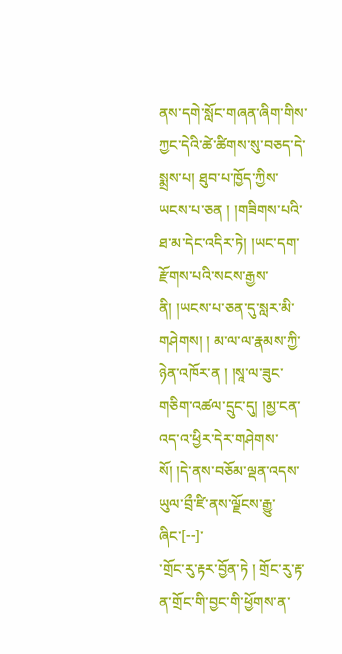ནས་དགེ་སློང་གཞན་ཞིག་གིས་ཀྱང་དེའི་ཚེ་ཚིགས་སུ་བཅད་དེ་སྨྲས་པ། ཐུབ་པ་ཁྱོད་ཀྱིས་ཡངས་པ་ཅན ། །གཟིགས་པའི་ཐ་མ་དེང་འདིར་ཏེ། །ཡང་དག་རྫོགས་པའི་སངས་རྒྱས་ནི། །ཡངས་པ་ཅན་དུ་སླར་མི་གཤེགས། ། མ་ལ་ལ་རྣམས་ཀྱི་ཉེན་འཁོར་ན ། །སཱ་ལ་ཟུང་གཅིག་འཚལ་དྲུང་དུ། །མྱ་ངན་འད་འ་ཕྱིར་དེར་གཤེགས་སོ། །དེ་ནས་བཅོམ་ལྡན་འདས་ཡུལ་བྲྀ་ཛི་ནས་ལྗོངས་རྒྱུ་ཞིང་[--]་
་གྲོང་རུ་རྟར་བྱོན་ཏེ ། གྲོང་རུ་རྟ་ན་གྲོང་གི་བྱང་གི་ཕྱོགས་ན་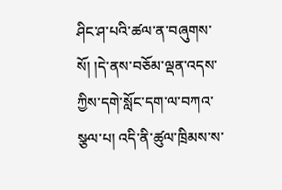ཤིང་ཤ་པའི་ཚལ་ན་བཞུགས་སོ། །དེ་ནས་བཅོམ་ལྡན་འདས་ཀྱིས་དགེ་སློང་དག་ལ་བཀའ་སྩལ་པ། འདི་ནི་ཚུལ་ཁྲིམས་ས་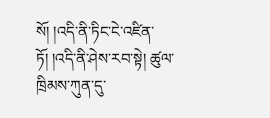སོ། །འདི་ནི་ཏིང་ངེ་འཛིན་ཏོ། །འདི་ནི་ཤེས་རབ་སྟེ། ཚུལ་ཁྲིམས་ཀུན་དུ་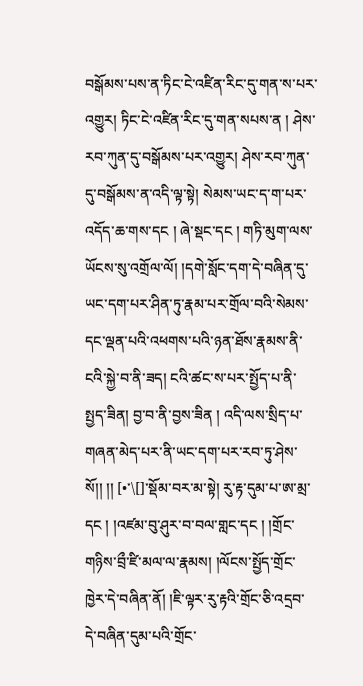བསྒོམས་པས་ན་ཏིང་ངེ་འཛིན་རིང་དུ་གན་ས་པར་འགྱུར། ཏིང་ངེ་འཛིན་རིང་དུ་གན་སཔས་ན ། ཤེས་རབ་ཀུན་དུ་བསྒོམས་པར་འགྱུར། ཤེས་རབ་ཀུན་དུ་བསྒོམས་ན་འདི་ལྟ་སྟེ། སེམས་ཡང་ད་ག་པར་འདོད་ཆ་གས་དང ། ཞེ་སྡང་དང ། གཏི་མུག་ལས་ཡོངས་སུ་འགྲོལ་ལོ། །དགེ་སློང་དག་དེ་བཞིན་དུ་ཡང་དག་པར་ཤིན་ཏུ་རྣམ་པར་གྲོལ་བའི་སེམས་དང་ལྡན་པའི་འཕགས་པའི་ཉན་ཐོས་རྣམས་ནི་ངའི་སྐྱེ་བ་ནི་ཟད། ངའི་ཚང་ས་པར་སྤྱོད་པ་ནི་སྤྱད་ཟིན། བྱ་བ་ནི་བྱས་ཟིན ། འདི་ལས་སྲིད་པ་གཞན་མེད་པར་ནི་ཡང་དག་པར་རབ་ཏུ་ཤེས་སོ།། །། [•་\[]་སྡོམ་བར་མ་སྟེ། རུ་རྟ་དུམ་པ་ཨ་མྲ་དང ། །འཛམ་བུ་ཤུར་བ་བལ་གླང་དང ། །གྲོང་གཉིས་བྲྀ་ཛི་མལ་ལ་རྣམས། །ལོངས་སྤྱོད་གྲོང་ཁྱེར་དེ་བཞིན་ནོ། །ཇི་ལྟར་རུ་རྟའི་གྲོང་ཅི་འདྲབ་དེ་བཞིན་དུམ་པའི་གྲོང་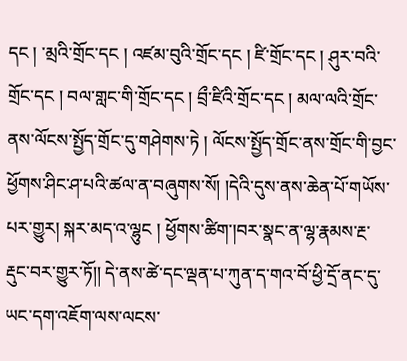དང ། ་མྲའི་གྲོང་དང ། འཛམ་བུའི་གྲོང་དང ། ཛི་གྲོང་དང ། ཤུར་བའི་གྲོང་དང ། བལ་གླང་གི་གྲོང་དང ། བྲྀ་ཛིའི་གྲོང་དང ། མལ་ལའི་གྲོང་ནས་ལོངས་སྤྱོད་གྲོང་དུ་གཤེགས་ཏེ ། ལོངས་སྤྱོད་གྲོང་ནས་གྲོང་གི་བྱང་ཕྱོགས་ཤིང་ཤ་པའི་ཚལ་ན་བཞུགས་སོ། །དེའི་དུས་ནས་ཆེན་པོ་གཡོས་པར་གྱུར། སྐར་མད་འ་ལྷུང ། ཕྱོགས་ཚིག་།བར་སྣང་ན་ལྷ་རྣམས་རྔ་རྡུང་བར་གྱུར་ཏོ།། དེ་ནས་ཚེ་དང་ལྡན་པ་ཀུན་ད་གའ་བོ་ཕྱི་དྲོ་ནང་དུ་ཡང་དག་འཇོག་ལས་ལངས་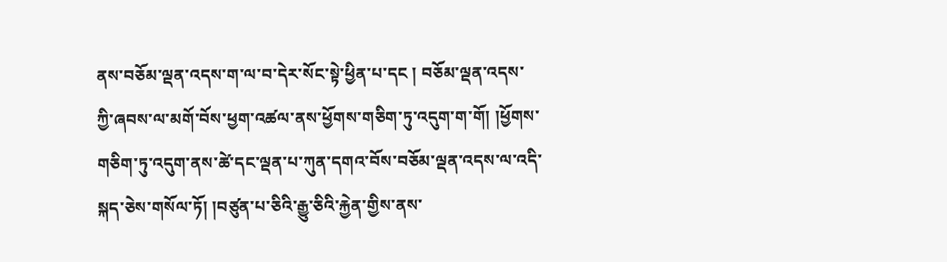ནས་བཅོམ་ལྡན་འདས་ག་ལ་བ་དེར་སོང་སྟེ་ཕྱིན་པ་དང ། བཅོམ་ལྡན་འདས་
ཀྱི་ཞབས་ལ་མགོ་བོས་ཕྱག་འཚལ་ནས་ཕྱོགས་གཅིག་ཏུ་འདུག་ག་གོ། །ཕྱོགས་གཅིག་ཏུ་འདུག་ནས་ཚེ་དང་ལྡན་པ་ཀུན་དགའ་བོས་བཅོམ་ལྡན་འདས་ལ་འདི་སྐད་ཅེས་གསོལ་ཏོ། །བཙུན་པ་ཅིའི་རྒྱུ་ཅིའི་རྐྱེན་གྱིས་ནས་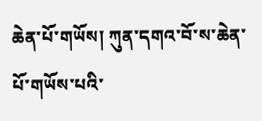ཆེན་པོ་གཡོས། ཀུན་དགའ་བོ་ས་ཆེན་པོ་གཡོས་པའི་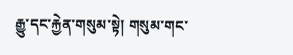རྒྱུ་དང་རྐྱེན་གསུམ་སྟེ། གསུམ་གང་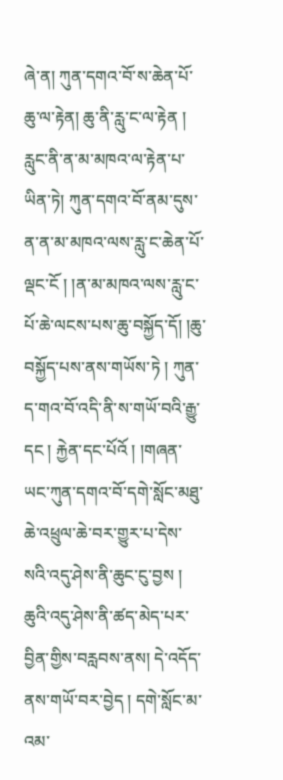ཞེ་ན། ཀུན་དགའ་བོ་ས་ཆེན་པོ་ཆུ་ལ་རྟེན། ཆུ་ནི་རླུ་ང་ལ་རྟེན ། རླུང་ནི་ན་མ་མཁའ་ལ་རྟེན་པ་ཡིན་ཏེ། ཀུན་དགའ་བོ་ནམ་དུས་ན་ན་མ་མཁའ་ལས་རླུ་ང་ཆེན་པོ་ལྡང་ངོ ། །ན་མ་མཁའ་ལས་རླུ་ང་པོ་ཆེ་ལངས་པས་ཆུ་བསྐྱོད་དོ། །ཆུ་བསྐྱོད་པས་ནས་གཡོས་ཏེ ། ཀུན་ད་གའ་བོ་འདི་ནི་ས་གཡོ་བའི་རྒྱུ་དང ། རྐྱེན་དང་པོའོ ། །གཞན་ཡང་ཀུན་དགའ་བོ་དགེ་སློང་མཐུ་ཆེ་འཕྲུལ་ཆེ་བར་གྱུར་པ་དེས་སའི་འདུ་ཤེས་ནི་ཆུང་ངུ་བྱས ། ཆུའི་འདུ་ཤེས་ནི་ཚད་མེད་པར་བྱིན་གྱིས་བརླབས་ནས། དེ་འདོད་ནས་གཡོ་བར་བྱེད ། དགེ་སློང་མ་འམ་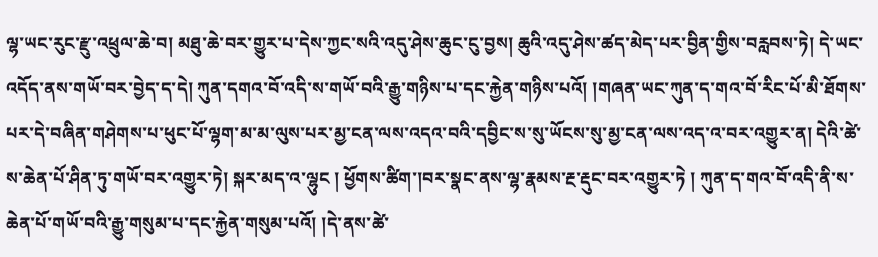ལྷ་ཡང་རུང་རྫུ་འཕྲུལ་ཆེ་བ། མཐུ་ཆེ་བར་གྱུར་པ་དེས་ཀྱང་སའི་འདུ་ཤེས་ཆུང་ངུ་བྱས། ཆུའི་འདུ་ཤེས་ཚད་མེད་པར་བྱིན་གྱིས་བརླབས་ཏེ། དེ་ཡང་འདོད་ནས་གཡོ་བར་བྱེད་ད་དེ། ཀུན་དགའ་བོ་འདི་ས་གཡོ་བའི་རྒྱུ་གཉིས་པ་དང་རྐྱེན་གཉིས་པའོ། །གཞན་ཡང་ཀུན་ད་གའ་བོ་རིང་པོ་མི་ཐོགས་པར་དེ་བཞིན་གཤེགས་པ་ཕུང་པོ་ལྷག་མ་མ་ལུས་པར་མྱ་ངན་ལས་འདའ་བའི་དབྱིང་ས་སུ་ཡོངས་སུ་མྱ་ངན་ལས་འད་འ་བར་འགྱུར་ན། དེའི་ཚེ་ས་ཆེན་པོ་ཤིན་ཏུ་གཡོ་བར་འགྱུར་ཏེ། སྐར་མད་འ་ལྷུང ། ཕྱོགས་ཚིག་།བར་སྣང་ནས་ལྷ་རྣམས་རྔ་རྡུང་བར་འགྱུར་ཏེ ། ཀུན་ད་གའ་བོ་འདི་ནི་ས་ཆེན་པོ་གཡོ་བའི་རྒྱུ་གསུམ་པ་དང་རྐྱེན་གསུམ་པའོ། །དེ་ནས་ཚེ་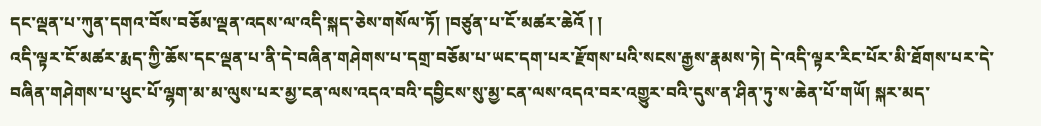དང་ལྡན་པ་ཀུན་དགའ་བོས་བཅོམ་ལྡན་འདས་ལ་འདི་སྐད་ཅེས་གསོལ་ཏོ། །བཙུན་པ་ངོ་མཚར་ཆེའོ ། །
འདི་ལྟར་ངོ་མཚར་རྨད་ཀྱི་ཆོས་དང་ལྡན་པ་ནི་དེ་བཞིན་གཤེགས་པ་དགྲ་བཅོམ་པ་ཡང་དག་པར་རྫོགས་པའི་སངས་རྒྱས་རྣམས་ཏེ། དེ་འདི་ལྟར་རིང་པོར་མི་ཐོགས་པར་དེ་བཞིན་གཤེགས་པ་ཕུང་པོ་ལྷག་མ་མ་ལུས་པར་མྱ་ངན་ལས་འདའ་བའི་དབྱིངས་སུ་མྱ་ངན་ལས་འདའ་བར་འགྱུར་བའི་དུས་ན་ཤིན་ཏུ་ས་ཆེན་པོ་གཡོ། སྐར་མད་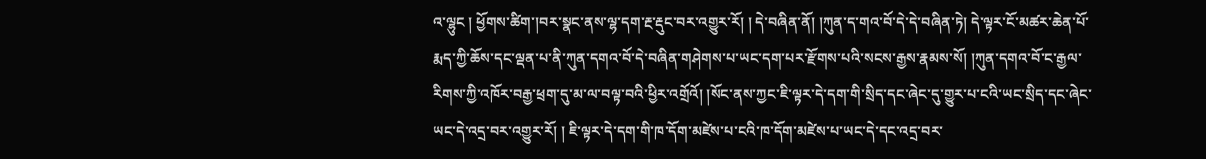འ་ལྷུང ། ཕྱོགས་ཚིག་།བར་སྣང་ནས་ལྷ་དག་རྔ་རྡུང་བར་འགྱུར་རོ། ། དེ་བཞིན་ནོ། །ཀུན་ད་གའ་བོ་དེ་དེ་བཞིན་ཏེ། དེ་ལྟར་ངོ་མཚར་ཆེན་པོ་རྨད་ཀྱི་ཆོས་དང་ལྡན་པ་ནི་ཀུན་དགའ་བོ་དེ་བཞིན་གཤེགས་པ་ཡང་དག་པར་རྫོགས་པའི་སངས་རྒྱས་རྣམས་སོ། །ཀུན་དགའ་བོ་ང་རྒྱལ་རིགས་ཀྱི་འཁོར་བརྒྱ་ཕྲག་དུ་མ་ལ་བལྟ་བའི་ཕྱིར་འགྲོའོ། །སོང་ནས་ཀྱང་ཇི་ལྟར་དེ་དག་གི་སྲིད་དང་ཞེང་དུ་གྱུར་པ་ངའི་ཡང་སྲིད་དང་ཞེང་ཡང་དེ་འདྲ་བར་འགྱུར་རོ། ། ཇི་ལྟར་དེ་དག་གི་ཁ་དོག་མཛེས་པ་ངའི་ཁ་དོག་མཛེས་པ་ཡང་དེ་དང་འདྲ་བར་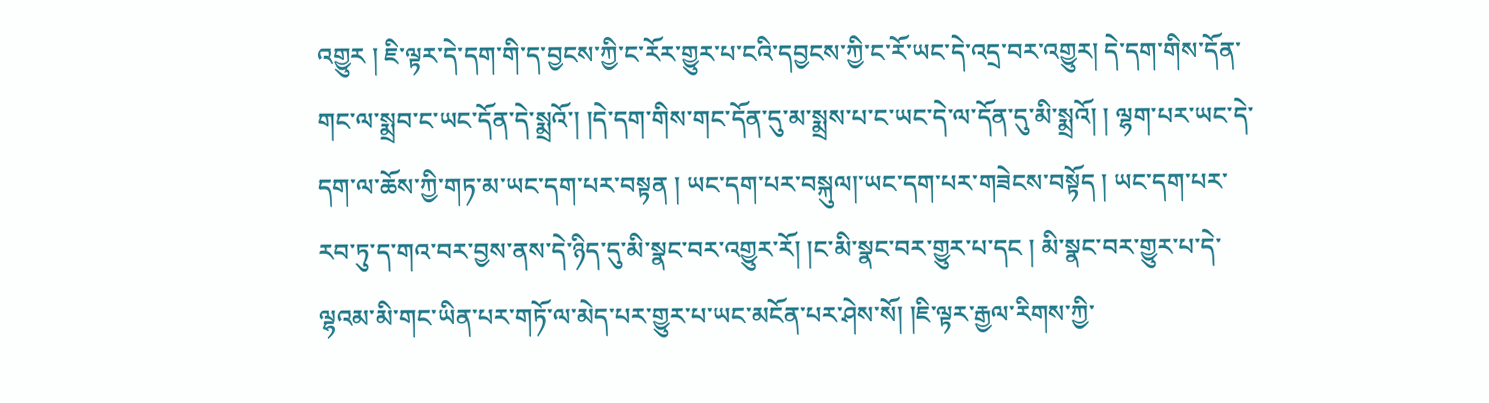འགྱུར ། ཇི་ལྟར་དེ་དག་གི་ད་བྱངས་ཀྱི་ང་རོར་གྱུར་པ་ངའི་དབྱངས་ཀྱི་ང་རོ་ཡང་དེ་འདྲ་བར་འགྱུར། དེ་དག་གིས་དོན་གང་ལ་སྨྲབ་ང་ཡང་དོན་དེ་སྨྲའོ་། །དེ་དག་གིས་གང་དོན་དུ་མ་སྨྲས་པ་ང་ཡང་དེ་ལ་དོན་དུ་མི་སྨྲའོ། ། ལྷག་པར་ཡང་དེ་དག་ལ་ཆོས་ཀྱི་གཏ་མ་ཡང་དག་པར་བསྟན ། ཡང་དག་པར་བསྐུལ།་ཡང་དག་པར་གཟེངས་བསྟོད ། ཡང་དག་པར་རབ་ཏུ་ད་གའ་བར་བྱས་ནས་དེ་ཉིད་དུ་མི་སྣང་བར་འགྱུར་རོ། །ང་མི་སྣང་བར་གྱུར་པ་དང ། མི་སྣང་བར་གྱུར་པ་དེ་ལྷའམ་མི་གང་ཡིན་པར་གཏོ་ལ་མེད་པར་གྱུར་པ་ཡང་མངོན་པར་ཤེས་སོ། །ཇི་ལྟར་རྒྱལ་རིགས་ཀྱི་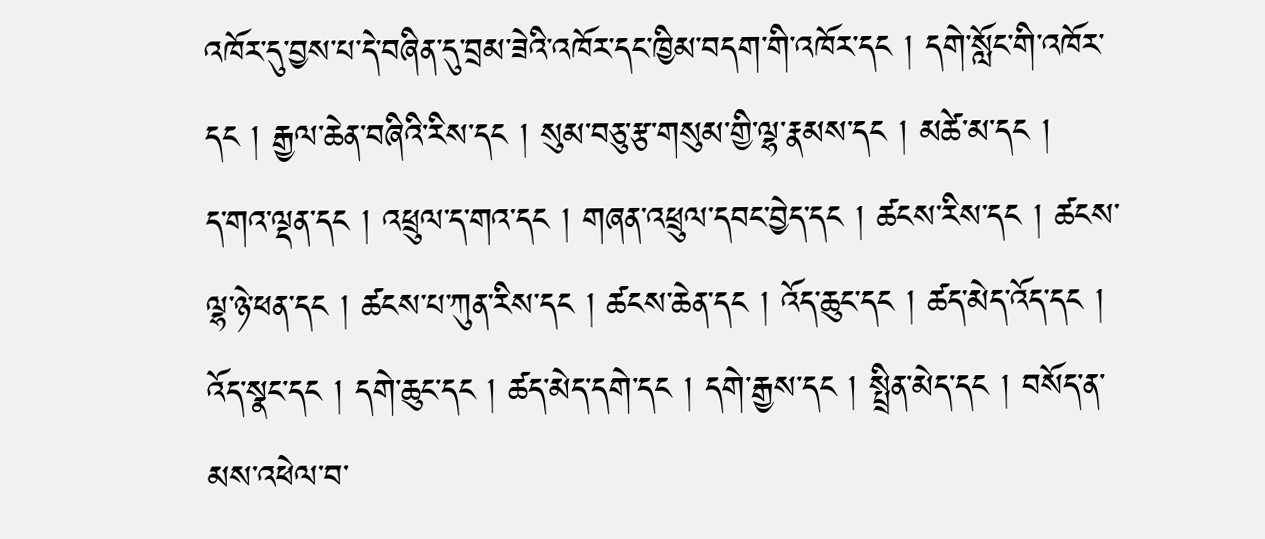འཁོར་དུ་བྱས་པ་དེ་བཞིན་དུ་བྲམ་ཟེའི་འཁོར་དང་ཁྱིམ་བདག་གི་འཁོར་དང ། དགེ་སློང་གི་འཁོར་དང ། རྒྱལ་ཆེན་བཞིའི་རིས་དང ། སུམ་བཅུ་རྩ་གསུམ་གྱི་ལྷ་རྣམས་དང ། མཚེ་མ་དང །
ད་གའ་ལྡན་དང ། འཕྲུལ་ད་གའ་དང ། གཞན་འཕྲུལ་དབང་བྱེད་དང ། ཚངས་རིས་དང ། ཚངས་ལྷ་ཉེ་ཕན་དང ། ཚངས་པ་ཀུན་རིས་དང ། ཚངས་ཆེན་དང ། འོད་ཆུང་དང ། ཚད་མེད་འོད་དང ། འོད་སྣང་དང ། དགེ་ཆུང་དང ། ཚད་མེད་དགེ་དང ། དགེ་རྒྱས་དང ། སྤྲིན་མེད་དང ། བསོད་ན་མས་འཕེལ་བ་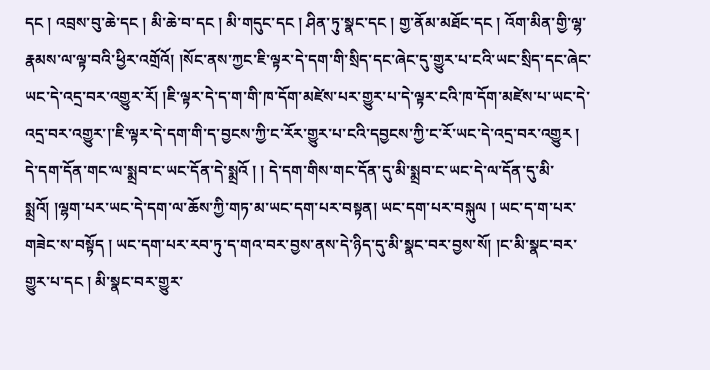དང ། འབྲས་བུ་ཆེ་དང ། མི་ཆེ་བ་དང ། མི་གདུང་དང ། ཤིན་ཏུ་སྣང་དང ། གྱ་ནོམ་མཐོང་དང ། འོག་མིན་གྱི་ལྷ་རྣམས་ལ་ལྟ་བའི་ཕྱིར་འགྲོའོ། །སོང་ནས་ཀྱང་ཇི་ལྟར་དེ་དག་གི་སྲིད་དང་ཞེང་དུ་གྱུར་པ་ངའི་ཡང་སྲིད་དང་ཞེང་ཡང་དེ་འདྲ་བར་འགྱུར་རོ། །ཇི་ལྟར་དེ་ད་ག་གི་ཁ་དོག་མཛེས་པར་གྱུར་པ་དེ་ལྟར་ངའི་ཁ་དོག་མཛེས་པ་ཡང་དེ་འདྲ་བར་འགྱུར་།་ཇི་ལྟར་དེ་དག་གི་ད་བྱངས་ཀྱི་ང་རོར་གྱུར་པ་ངའི་དབྱངས་ཀྱི་ང་རོ་ཡང་དེ་འདྲ་བར་འགྱུར ། དེ་དག་དོན་གང་ལ་སྨྲབ་ང་ཡང་དོན་དེ་སྨྲའོ ། ། དེ་དག་གིས་གང་དོན་དུ་མི་སྨྲབ་ང་ཡང་དེ་ལ་དོན་དུ་མི་སྨྲའོ། །ལྷག་པར་ཡང་དེ་དག་ལ་ཆོས་ཀྱི་གཏ་མ་ཡང་དག་པར་བསྟན། ཡང་དག་པར་བསྐུལ ། ཡང་ད་ག་པར་གཟེང་ས་བསྟོད ། ཡང་དག་པར་རབ་ཏུ་ད་གའ་བར་བྱས་ནས་དེ་ཉིད་དུ་མི་སྣང་བར་བྱས་སོ། །ང་མི་སྣང་བར་གྱུར་པ་དང ། མི་སྣང་བར་གྱུར་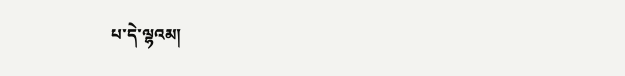པ་དེ་ལྷའམ།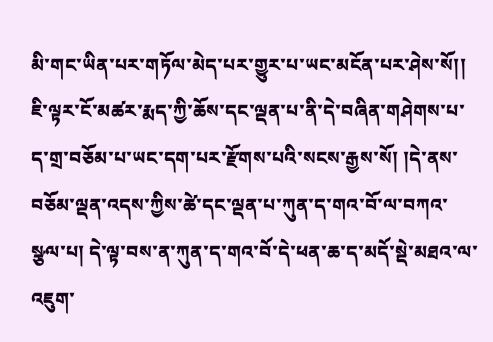མི་གང་ཡིན་པར་གཏོལ་མེད་པར་གྱུར་པ་ཡང་མངོན་པར་ཤེས་སོ།། ཇི་ལྟར་ངོ་མཚར་རྨད་ཀྱི་ཆོས་དང་ལྡན་པ་ནི་དེ་བཞིན་གཤེགས་པ་ད་གྲ་བཅོམ་པ་ཡང་དག་པར་རྫོགས་པའི་སངས་རྒྱས་སོ། །དེ་ནས་བཅོམ་ལྡན་འདས་ཀྱིས་ཚེ་དང་ལྡན་པ་ཀུན་ད་གའ་བོ་ལ་བཀའ་སྩལ་པ། དེ་ལྟ་བས་ན་ཀུན་ད་གའ་བོ་དེ་ཕན་ཆ་ད་མདོ་སྡེ་མཐའ་ལ་འཇུག་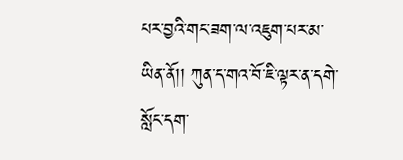པར་བྱའི་གང་ཟག་ལ་འཇུག་པར་མ་ཡིན་ནོ།། ཀུན་ད་གའ་བོ་ཇི་ལྟར་ན་དགེ་སློང་དག་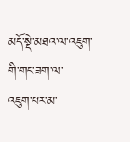མདོ་སྡེ་མཐའ་ལ་འཇུག་གི་གང་ཟག་ལ་
འཇུག་པར་མ་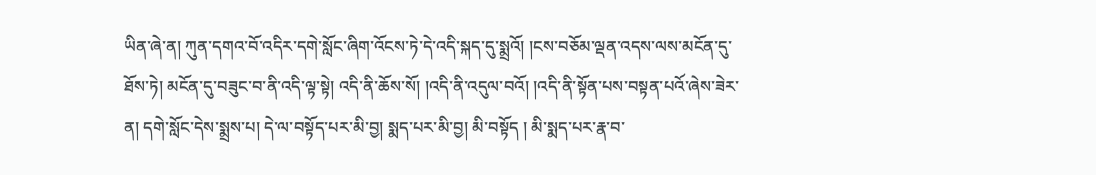ཡིན་ཞེ་ན། ཀུན་དགའ་བོ་འདིར་དགེ་སློང་ཞིག་འོངས་ཏེ་དེ་འདི་སྐད་དུ་སྨྲའོ། །ངས་བཅོམ་ལྡན་འདས་ལས་མངོན་དུ་ཐོས་ཏེ། མངོན་དུ་བཟུང་བ་ནི་འདི་ལྟ་སྟེ། འདི་ནི་ཆོས་སོ། །འདི་ནི་འདུལ་བའོ། །འདི་ནི་སྟོན་པས་བསྟན་པའོ་ཞེས་ཟེར་ན། དགེ་སློང་དེས་སྨྲས་པ། དེ་ལ་བསྟོད་པར་མི་བྱ། སྨད་པར་མི་བྱ། མི་བསྟོད ། མི་སྨད་པར་རྣ་བ་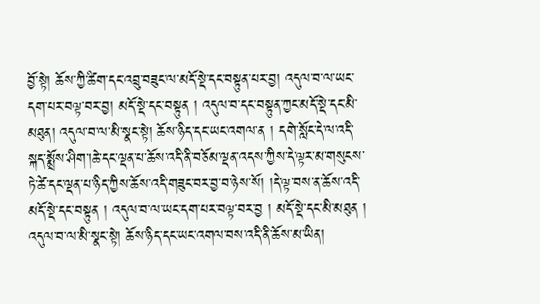བྱོ་སྟེ། ཆོས་ཀྱི་ཚིག་དང་འབྲུ་བཟུང་ལ་མདོ་སྡེ་དང་བསྟུན་པར་བྱ། འདུལ་བ་ལ་ཡང་དག་པར་བལྟ་བར་བྱ། མདོ་སྡེ་དང་བསྟུན ། འདུལ་བ་དང་བསྟུན་ཀྱང་མདོ་སྡེ་དང་མི་མཐུན། འདུལ་བ་ལ་མི་སྣང་སྟེ། ཆོས་ཉིད་དང་ཡང་འགལ་ན ། དགེ་སློང་དེ་ལ་འདི་སྐད་སྨྲོས་ཤིག་།ཆེ་དང་ལྡན་པ་ཆོས་འདི་ནི་བཅོམ་ལྡན་འདས་ཀྱིས་དེ་ལྟར་མ་གསུངས་ཏེ་ཚེ་དང་ལྡན་པ་ཉིད་ཀྱིས་ཆོས་འདི་གཟུང་བར་བྱ་བ་ཉེས་སོ། །དེ་ལྟ་བས་ན་ཆོས་འདི་མདོ་སྡེ་དང་བསྟུན ། འདུལ་བ་ལ་ཡང་དག་པར་བལྟ་བར་བྱ ། མདོ་སྡེ་དང་མི་མཐུན ། འདུལ་བ་ལ་མི་སྣང་སྟེ། ཆོས་ཉིད་དང་ཡང་འགལ་བས་འདི་ནི་ཆོས་མ་ཡིན།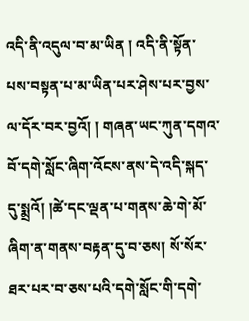འདི་ནི་འདུལ་བ་མ་ཡིན ། འདི་ནི་སྟོན་པས་བསྟན་པ་མ་ཡིན་པར་ཤེས་པར་བྱས་ལ་དོར་བར་བྱའོ། ། གཞན་ཡང་ཀུན་དགའ་བོ་དགེ་སློང་ཞིག་འོངས་ནས་དེ་འདི་སྐད་དུ་སྨྲའོ། །ཚེ་དང་ལྡན་པ་གནས་ཆེ་གེ་མོ་ཞིག་ན་གནས་བརྟན་དུ་བ་ཅས། སོ་སོར་ཐར་པར་བ་ཅས་པའི་དགེ་སློང་གི་དགེ་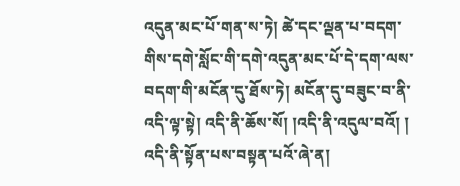འདུན་མང་པོ་གན་ས་ཏེ། ཚེ་དང་ལྡན་པ་བདག་གིས་དགེ་སློང་གི་དགེ་འདུན་མང་པོ་དེ་དག་ལས་བདག་གི་མངོན་དུ་ཐོས་ཏེ། མངོན་དུ་བཟུང་བ་ནི་འདི་ལྟ་སྟེ། འདི་ནི་ཆོས་སོ། །འདི་ནི་འདུལ་བའོ། ། འདི་ནི་སྟོན་པས་བསྟན་པའོ་ཞེ་ན།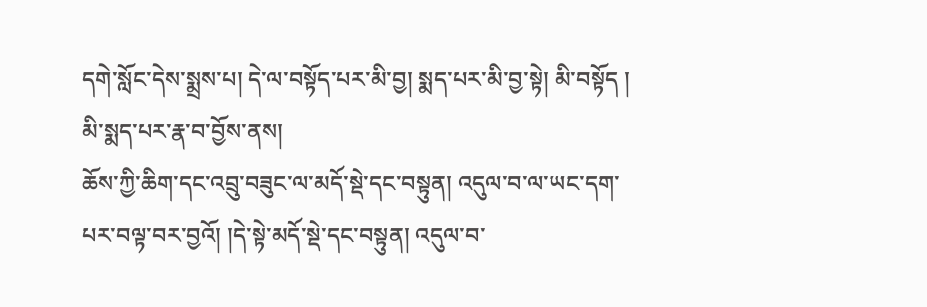དགེ་སློང་དེས་སྨྲས་པ། དེ་ལ་བསྟོད་པར་མི་བྱ། སྨད་པར་མི་བྱ་སྟེ། མི་བསྟོད ། མི་སྨད་པར་རྣ་བ་བྱོས་ནས།
ཆོས་ཀྱི་ཆིག་དང་འབྲུ་བཟུང་ལ་མདོ་སྡེ་དང་བསྟུན། འདུལ་བ་ལ་ཡང་དག་པར་བལྟ་བར་བྱའོ། །དེ་སྟེ་མདོ་སྡེ་དང་བསྟུན། འདུལ་བ་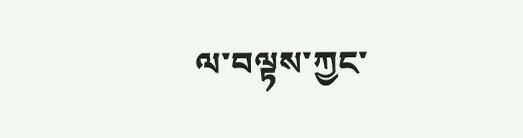ལ་བལྟས་ཀྱང་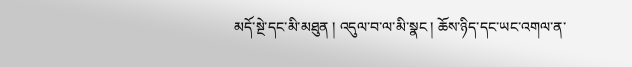མདོ་སྔེ་དང་མི་མཐུན ། འདུལ་བ་ལ་མི་སྣང ། ཆོས་ཉིད་དང་ཡང་འགལ་ན་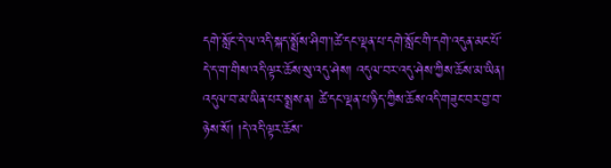དགེ་སློང་དེ་ལ་འདི་སྐད་སྨྲོས་ཤིག་།ཚེ་དང་ལྡན་པ་དགེ་སློང་གི་དགེ་འདུན་མང་པོ་དེ་ད་ག་གིས་འདི་ལྟར་ཆོས་སུ་འདུ་ཤེས། འདུལ་བར་འདུ་ཤེས་ཀྱིས་ཆོས་མ་ཡིན། འདུལ་བ་མ་ཡིན་པར་སྨྲས་ན། ཚེ་དང་ལྡན་པ་ཉིད་ཀྱིས་ཆོས་འདི་གཟུང་བར་བྱ་བ་ཉེས་སོ། །དེ་འདི་ལྟར་ཆོས་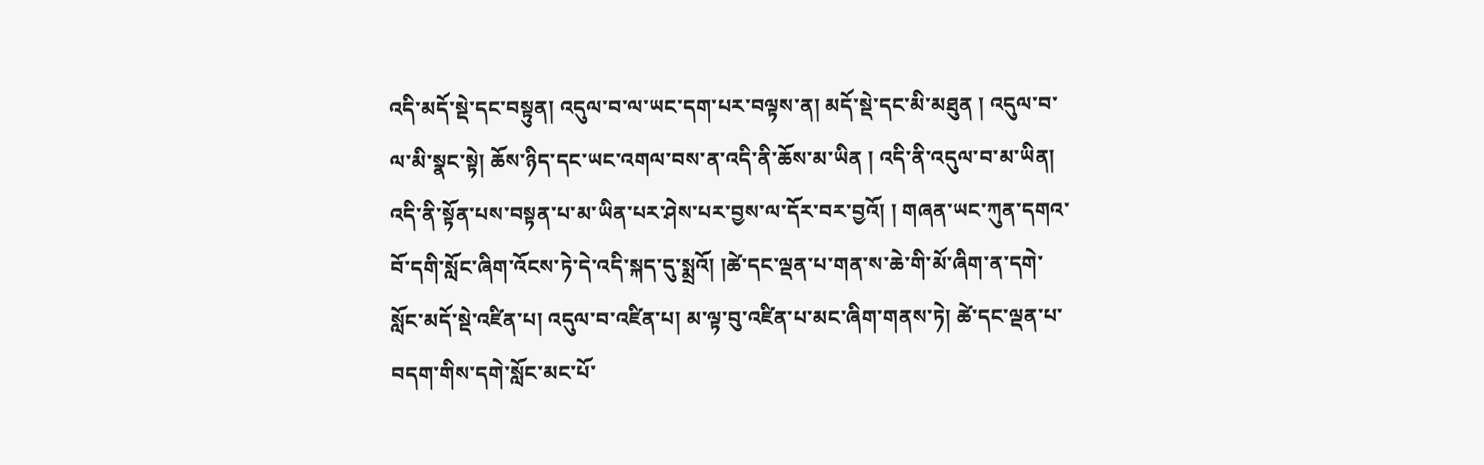འདི་མདོ་སྡེ་དང་བསྟུན། འདུལ་བ་ལ་ཡང་དག་པར་བལྟས་ན། མདོ་སྡེ་དང་མི་མཐུན ། འདུལ་བ་ལ་མི་སྣང་སྟེ། ཆོས་ཉིད་དང་ཡང་འགལ་བས་ན་འདི་ནི་ཆོས་མ་ཡིན ། འདི་ནི་འདུལ་བ་མ་ཡིན། འདི་ནི་སྟོན་པས་བསྟན་པ་མ་ཡིན་པར་ཤེས་པར་བྱས་ལ་དོར་བར་བྱའོ། ། གཞན་ཡང་ཀུན་དགའ་བོ་དགི་སློང་ཞིག་འོངས་ཏེ་དེ་འདི་སྐད་དུ་སྨྲའོ། །ཚེ་དང་ལྡན་པ་གན་ས་ཆེ་གི་མོ་ཞིག་ན་དགེ་སློང་མདོ་སྡེ་འཛིན་པ། འདུལ་བ་འཛིན་པ། མ་ལྟ་བུ་འཛིན་པ་མང་ཞིག་གནས་ཏེ། ཚེ་དང་ལྡན་པ་བདག་གིས་དགེ་སློང་མང་པོ་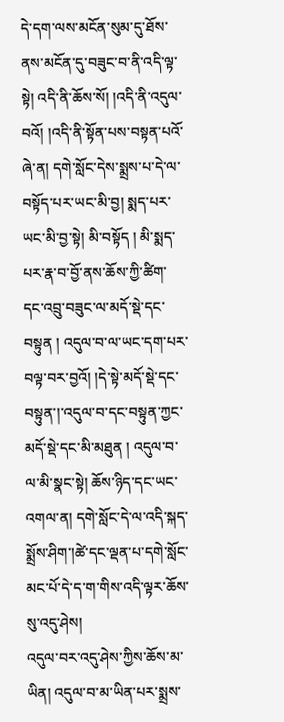དེ་དག་ལས་མངོན་སུམ་དུ་ཐོས་ནས་མངོན་དུ་བཟུང་བ་ནི་འདི་ལྟ་སྟེ། འདི་ནི་ཆོས་སོ། །འདི་ནི་འདུལ་བའོ། །འདི་ནི་སྟོན་པས་བསྟན་པའོ་ཞེ་ན། དགེ་སློང་དེས་སྨྲས་པ་དེ་ལ་བསྟོད་པར་ཡང་མི་བྱ། སྨད་པར་ཡང་མི་བྱ་སྟེ། མི་བསྟོད ། མི་སྨད་པར་རྣ་བ་བྱོ་ནས་ཆོས་ཀྱི་ཚིག་དང་འབྲུ་བཟུང་ལ་མདོ་སྡེ་དང་བསྟུན ། འདུལ་བ་ལ་ཡང་དག་པར་བལྟ་བར་བྱའོ། །དེ་སྟེ་མདོ་སྡེ་དང་བསྟུན་།་འདུལ་བ་དང་བསྟུན་ཀྱང་མདོ་སྡེ་དང་མི་མཐུན ། འདུལ་བ་ལ་མི་སྣང་སྟེ། ཆོས་ཉིད་དང་ཡང་འགལ་ན། དགེ་སློང་དེ་ལ་འདི་སྐད་སྨྲོས་ཤིག་།ཚེ་དང་ལྡན་པ་དགེ་སློང་མང་པོ་དེ་ད་ག་གིས་འདི་ལྟར་ཆོས་སུ་འདུ་ཤེས།
འདུལ་བར་འདུ་ཤེས་ཀྱིས་ཆོས་མ་ཡིན། འདུལ་བ་མ་ཡིན་པར་སྨྲས་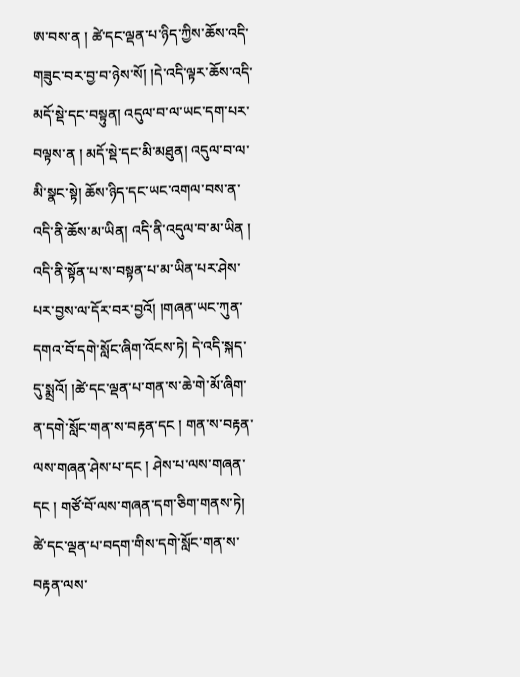ཨ་བས་ན ། ཚེ་དང་ལྡན་པ་ཉིད་ཀྱིས་ཆོས་འདི་གཟུང་བར་བྱ་བ་ཉེས་སོ། །དེ་འདི་ལྟར་ཆོས་འདི་མདོ་སྡེ་དང་བསྟུན། འདུལ་བ་ལ་ཡང་དག་པར་བལྟས་ན ། མདོ་སྡེ་དང་མི་མཐུན། འདུལ་བ་ལ་མི་སྣང་སྟེ། ཆོས་ཉིད་དང་ཡང་འགལ་བས་ན་འདི་ནི་ཆོས་མ་ཡིན། འདི་ནི་འདུལ་བ་མ་ཡིན ། འདི་ནི་སྟོན་པ་ས་བསྟན་པ་མ་ཡིན་པར་ཤེས་པར་བྱས་ལ་དོར་བར་བྱའོ། །གཞན་ཡང་ཀུན་དགའ་བོ་དགེ་སློང་ཞིག་འོངས་ཏེ། དེ་འདི་སྐད་དུ་སྨྲའོ། །ཚེ་དང་ལྡན་པ་གན་ས་ཆེ་གེ་མོ་ཞིག་ན་དགེ་སློང་གན་ས་བརྟན་དང ། གན་ས་བརྟན་ལས་གཞན་ཤེས་པ་དང ། ཤེས་པ་ལས་གཞན་དང ། གཙོ་བོ་ལས་གཞན་དག་ཅིག་གནས་ཏེ། ཚེ་དང་ལྡན་པ་བདག་གིས་དགེ་སློང་གན་ས་བརྟན་ལས་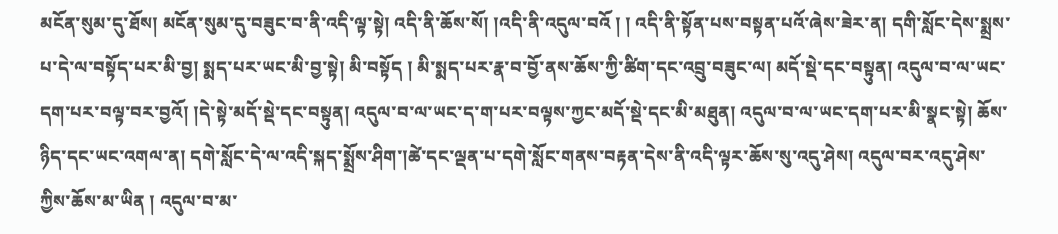མངོན་སུམ་དུ་ཐོས། མངོན་སུམ་དུ་བཟུང་བ་ནི་འདི་ལྟ་སྟེ། འདི་ནི་ཆོས་སོ། །འདི་ནི་འདུལ་བའོ ། ། འདི་ནི་སྟོན་པས་བསྟན་པའོ་ཞེས་ཟེར་ན། དགི་སློང་དེས་སྨྲས་པ་དེ་ལ་བསྟོད་པར་མི་བྱ། སྨད་པར་ཡང་མི་བྱ་སྟེ། མི་བསྟོད ། མི་སྨད་པར་རྣ་བ་བྱོ་ནས་ཆོས་ཀྱི་ཚིག་དང་འབྲུ་བཟུང་ལ། མདོ་སྡེ་དང་བསྟུན། འདུལ་བ་ལ་ཡང་དག་པར་བལྟ་བར་བྱའོ། །དེ་སྟེ་མདོ་སྡེ་དང་བསྟུན། འདུལ་བ་ལ་ཡང་ད་ག་པར་བལྟས་ཀྱང་མདོ་སྡེ་དང་མི་མཐུན། འདུལ་བ་ལ་ཡང་དག་པར་མི་སྣང་སྟེ། ཆོས་ཉིད་དང་ཡང་འགལ་ན། དགེ་སློང་དེ་ལ་འདི་སྐད་སྨྲོས་ཤིག་།ཚེ་དང་ལྡན་པ་དགེ་སློང་གནས་བརྟན་དེས་ནི་འདི་ལྟར་ཆོས་སུ་འདུ་ཤེས། འདུལ་བར་འདུ་ཤེས་ཀྱིས་ཆོས་མ་ཡིན ། འདུལ་བ་མ་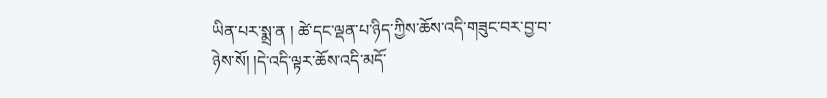ཡིན་པར་སྨྲ་ན ། ཚེ་དང་ལྡན་པ་ཉིད་ཀྱིས་ཆོས་འདི་གཟུང་བར་བྱ་བ་ཉེས་སོ། །དེ་འདི་ལྟར་ཆོས་འདི་མདོ་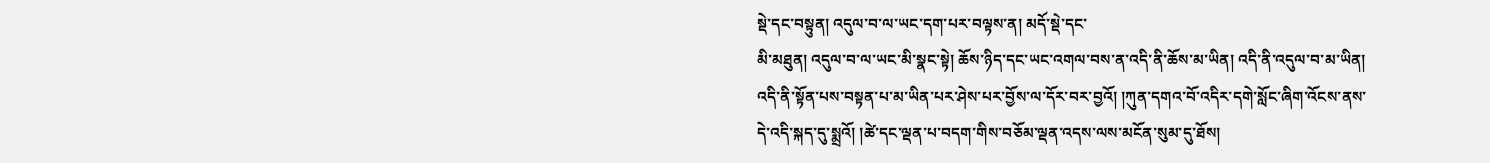སྡེ་དང་བསྟུན། འདུལ་བ་ལ་ཡང་དག་པར་བལྟས་ན། མདོ་སྡེ་དང་
མི་མཐུན། འདུལ་བ་ལ་ཡང་མི་སྣང་སྟེ། ཆོས་ཉིད་དང་ཡང་འགལ་བས་ན་འདི་ནི་ཆོས་མ་ཡིན། འདི་ནི་འདུལ་བ་མ་ཡིན། འདི་ནི་སྟོན་པས་བསྟན་པ་མ་ཡིན་པར་ཤེས་པར་བྱོས་ལ་དོར་བར་བྱའོ། །ཀུན་དགའ་བོ་འདིར་དགེ་སློང་ཞིག་འོངས་ནས་དེ་འདི་སྐད་དུ་སྨྲའོ། །ཚེ་དང་ལྡན་པ་བདག་གིས་བཅོམ་ལྡན་འདས་ལས་མངོན་སུམ་དུ་ཐོས།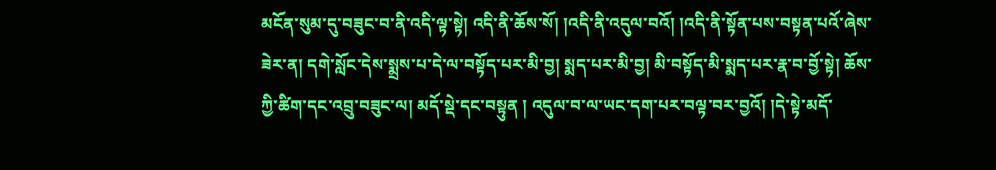མངོན་སུམ་དུ་བཟུང་བ་ནི་འདི་ལྟ་སྟེ། འདི་ནི་ཆོས་སོ། །འདི་ནི་འདུལ་བའོ། །འདི་ནི་སྟོན་པས་བསྟན་པའོ་ཞེས་ཟེར་ན། དགེ་སློང་དེས་སྨྲས་པ་དེ་ལ་བསྟོད་པར་མི་བྱ། སྨད་པར་མི་བྱ། མི་བསྟོད་མི་སྨད་པར་རྣ་བ་བྱོ་སྟེ། ཆོས་ཀྱི་ཚིག་དང་འབྲུ་བཟུང་ལ། མདོ་སྡེ་དང་བསྟུན ། འདུལ་བ་ལ་ཡང་དག་པར་བལྟ་བར་བྱའོ། །དེ་སྟེ་མདོ་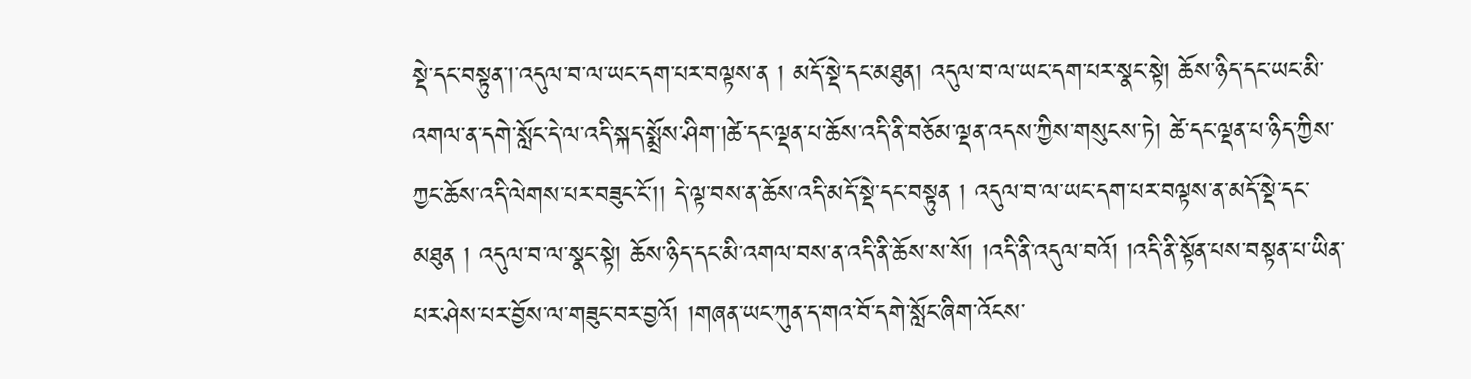སྡེ་དང་བསྟུན་།་འདུལ་བ་ལ་ཡང་དག་པར་བལྟས་ན ། མདོ་སྡེ་དང་མཐུན། འདུལ་བ་ལ་ཡང་དག་པར་སྣང་སྟེ། ཆོས་ཉིད་དང་ཡང་མི་འགལ་ན་དགེ་སློང་དེ་ལ་འདི་སྐད་སྨྲོས་ཤིག་།ཚེ་དང་ལྡན་པ་ཆོས་འདི་ནི་བཅོམ་ལྡན་འདས་ཀྱིས་གསུངས་ཏེ། ཚེ་དང་ལྡན་པ་ཉིད་ཀྱིས་ཀྱང་ཆོས་འདི་ལེགས་པར་བཟུང་ངོ་།། དེ་ལྟ་བས་ན་ཆོས་འདི་མདོ་སྡེ་དང་བསྟུན ། འདུལ་བ་ལ་ཡང་དག་པར་བལྟས་ན་མདོ་སྡེ་དང་མཐུན ། འདུལ་བ་ལ་སྣང་སྟེ། ཆོས་ཉིད་དང་མི་འགལ་བས་ན་འདི་ནི་ཆོས་ས་སོ། །འདི་ནི་འདུལ་བའོ། །འདི་ནི་སྟོན་པས་བསྟན་པ་ཡིན་པར་ཤེས་པར་བྱོས་ལ་གཟུང་བར་བྱའོ། །གཞན་ཡང་ཀུན་ད་གའ་བོ་དགེ་སློང་ཞིག་འོངས་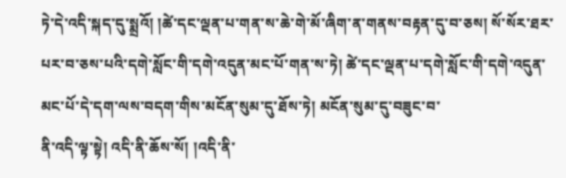ཏེ་དེ་འདི་སྐད་དུ་སྨྲའོ། །ཚེ་དང་ལྡན་པ་གན་ས་ཆེ་གེ་མོ་ཞིག་ན་གནས་བརྟན་དུ་བ་ཅས། སོ་སོར་ཐར་པར་བ་ཅས་པའི་དགེ་སློང་གི་དགེ་འདུན་མང་པོ་གན་ས་ཏེ། ཚེ་དང་ལྡན་པ་དགེ་སློང་གི་དགེ་འདུན་མང་པོ་དེ་དག་ལས་བདག་གིས་མངོན་སུམ་དུ་ཐོས་ཏེ། མངོན་སུམ་དུ་བཟུང་བ་
ནི་འདི་ལྟ་སྟེ། འདི་ནི་ཆོས་སོ། །འདི་ནི་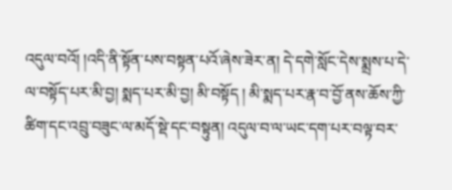འདུལ་བའོ། །འདི་ནི་སྟོན་པས་བསྟན་པའོ་ཞེས་ཟེར་ན། དེ་དགེ་སློང་དེས་སྨྲས་པ་དེ་ལ་བསྟོད་པར་མི་བྱ། སྨད་པར་མི་བྱ། མི་བསྟོད ། མི་སྨད་པར་རྣ་བ་བྱོ་ནས་ཆོས་ཀྱི་ཚིག་དང་འབྲུ་བཟུང་ལ་མདོ་སྡེ་དང་བསྟུན། འདུལ་བ་ལ་ཡང་དག་པར་བལྟ་བར་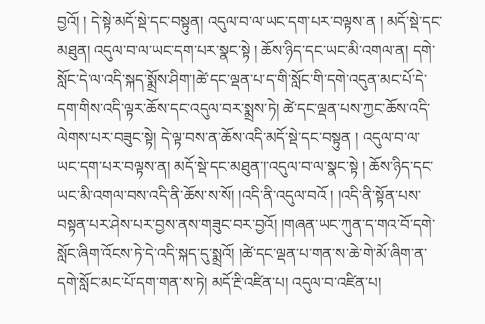བྱའོ། ། དེ་སྟེ་མདོ་སྡེ་དང་བསྟུན། འདུལ་བ་ལ་ཡང་དག་པར་བལྟས་ན ། མདོ་སྡེ་དང་མཐུན། འདུལ་བ་ལ་ཡང་དག་པར་སྣང་སྟེ ། ཆོས་ཉིད་དང་ཡང་མི་འགལ་ན། དགེ་སློང་དེ་ལ་འདི་སྐད་སྨྲོས་ཤིག་།ཚེ་དང་ལྡན་པ་ད་གི་སློང་གི་དགེ་འདུན་མང་པོ་དེ་དག་གིས་འདི་ལྟར་ཆོས་དང་འདུལ་བར་སྨྲས་ཏེ། ཚེ་དང་ལྡན་པས་ཀྱང་ཆོས་འདི་ལེགས་པར་བཟུང་སྟེ། དེ་ལྟ་བས་ན་ཆོས་འདི་མདོ་སྡེ་དང་བསྟུན ། འདུལ་བ་ལ་ཡང་དག་པར་བལྟས་ན། མདོ་སྡེ་དང་མཐུན་།་འདུལ་བ་ལ་སྣང་སྟེ ། ཆོས་ཉིད་དང་ཡང་མི་འགལ་བས་འདི་ནི་ཆོས་ས་སོ། །འདི་ནི་འདུལ་བའོ ། །འདི་ནི་སྟོན་པས་བསྟན་པར་ཤེས་པར་བྱས་ནས་གཟུང་བར་བྱའོ། །གཞན་ཡང་ཀུན་ད་གའ་བོ་དགེ་སློང་ཞིག་འོངས་ཏེ་དེ་འདི་སྐད་དུ་སྨྲའོ། །ཚེ་དང་ལྡན་པ་གན་ས་ཆེ་གེ་མོ་ཞིག་ན་དགེ་སློང་མང་པོ་དག་གན་ས་ཏེ། མདོ་རྔི་འཛིན་པ། འདུལ་བ་འཛིན་པ།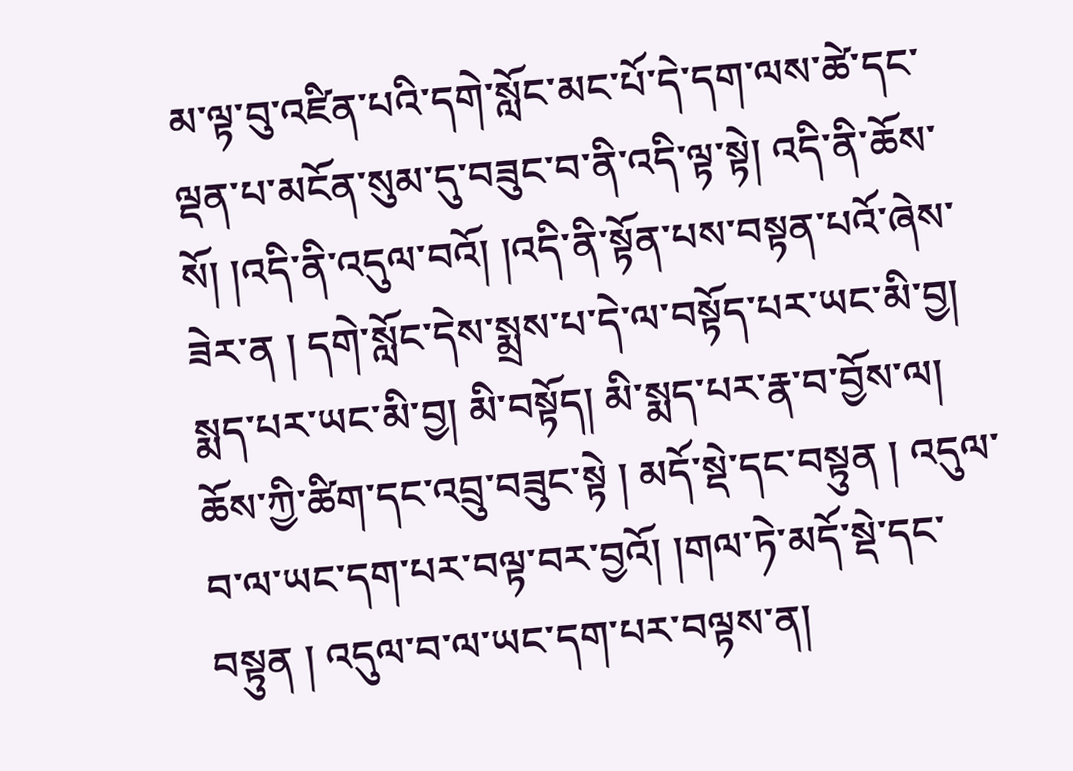མ་ལྟ་བུ་འཛིན་པའི་དགེ་སློང་མང་པོ་དེ་དག་ལས་ཚེ་དང་ལྡན་པ་མངོན་སུམ་དུ་བཟུང་བ་ནི་འདི་ལྟ་སྟེ། འདི་ནི་ཆོས་སོ། །འདི་ནི་འདུལ་བའོ། །འདི་ནི་སྟོན་པས་བསྟན་པའོ་ཞེས་ཟེར་ན ། དགེ་སློང་དེས་སྨྲས་པ་དེ་ལ་བསྟོད་པར་ཡང་མི་བྱ། སྨད་པར་ཡང་མི་བྱ། མི་བསྟོད། མི་སྨད་པར་རྣ་བ་བྱོས་ལ། ཆོས་ཀྱི་ཚིག་དང་འབྲུ་བཟུང་སྟེ ། མདོ་སྡེ་དང་བསྟུན ། འདུལ་བ་ལ་ཡང་དག་པར་བལྟ་བར་བྱའོ། །གལ་ཏེ་མདོ་སྡེ་དང་བསྟུན ། འདུལ་བ་ལ་ཡང་དག་པར་བལྟས་ན།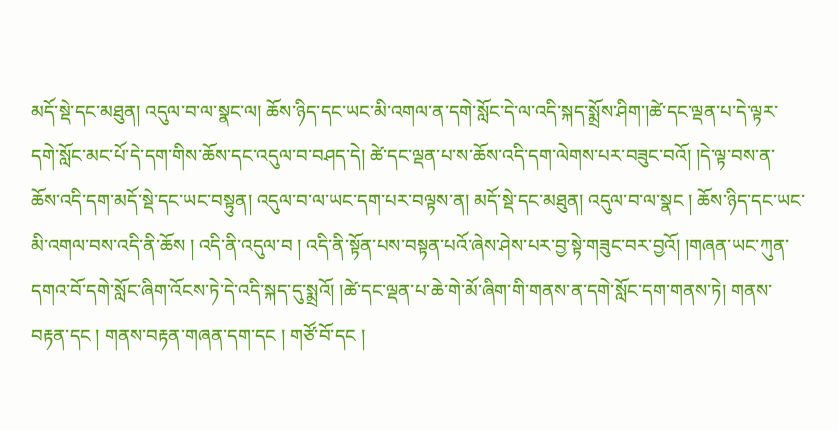མདོ་སྡེ་དང་མཐུན། འདུལ་བ་ལ་སྣང་ལ། ཆོས་ཉིད་དང་ཡང་མི་འགལ་ན་དགེ་སློང་དེ་ལ་འདི་སྐད་སྨྲོས་ཤིག་།ཚེ་དང་ལྡན་པ་དེ་ལྟར་དགེ་སློང་མང་པོ་དེ་དག་གིས་ཆོས་དང་འདུལ་བ་བཤད་དེ། ཚེ་དང་ལྡན་པ་ས་ཆོས་འདི་དག་ལེགས་པར་བཟུང་བའོ། །དེ་ལྟ་བས་ན་ཆོས་འདི་དག་མདོ་སྡེ་དང་ཡང་བསྟུན། འདུལ་བ་ལ་ཡང་དག་པར་བལྟས་ན། མདོ་སྡེ་དང་མཐུན། འདུལ་བ་ལ་སྣང ། ཆོས་ཉིད་དང་ཡང་མི་འགལ་བས་འདི་ནི་ཆོས ། འདི་ནི་འདུལ་བ ། འདི་ནི་སྟོན་པས་བསྟན་པའོ་ཞེས་ཤེས་པར་བྱ་སྟེ་གཟུང་བར་བྱའོ། །གཞན་ཡང་ཀུན་དགའ་བོ་དགེ་སློང་ཞིག་འོངས་ཏེ་དེ་འདི་སྐད་དུ་སྨྲའོ། །ཚེ་དང་ལྡན་པ་ཆེ་གེ་མོ་ཞིག་གི་གནས་ན་དགེ་སློང་དག་གནས་ཏེ། གནས་བརྟན་དང ། གནས་བརྟན་གཞན་དག་དང ། གཙོ་བོ་དང །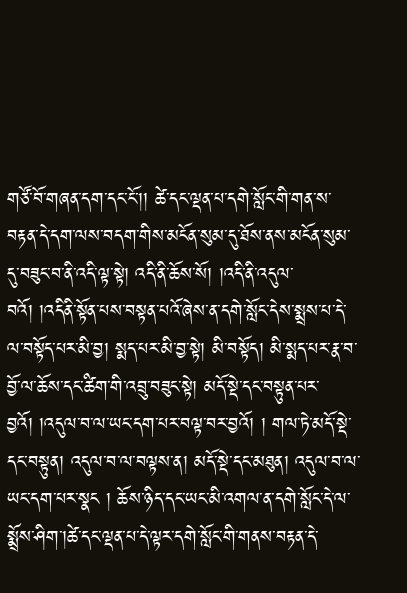གཙོ་བོ་གཞན་དག་དང་ངོ་།། ཚེ་དང་ལྡན་པ་དགེ་སློང་གི་གན་ས་བརྟན་དེ་དག་ལས་བདག་གིས་མངོན་སུམ་དུ་ཐོས་ནས་མངོན་སུམ་དུ་བཟུང་བ་ནི་འདི་ལྟ་སྟེ། འདི་ནི་ཆོས་སོ། །འདི་ནི་འདུལ་བའོ། །འདིནི་སྟོན་པས་བསྟན་པའོ་ཞེས་ན་དགེ་སློང་དེས་སྨྲས་པ་དེ་ལ་བསྟོད་པར་མི་བྱ། སྨད་པར་མི་བྱ་སྟེ། མི་བསྟོད། མི་སྨད་པར་རྣ་བ་བྱོ་ལ་ཆོས་དང་ཚིག་གི་འབྲུ་བཟུང་སྟེ། མདོ་སྡེ་དང་བསྟུན་པར་བྱའོ། །འདུལ་བ་ལ་ཡང་དག་པར་བལྟ་བར་བྱའོ། ། གལ་ཏེ་མདོ་སྡེ་དང་བསྟུན། འདུལ་བ་ལ་བལྟས་ན། མདོ་སྡེ་དང་མཐུན། འདུལ་བ་ལ་ཡང་དག་པར་སྣང ། ཆོས་ཉིད་དང་ཡང་མི་འགལ་ན་དགེ་སློང་དེ་ལ་སྨྲོས་ཤིག་།ཚེ་དང་ལྡན་པ་དེ་ལྟར་དགེ་སློང་གི་གནས་བརྟན་དེ་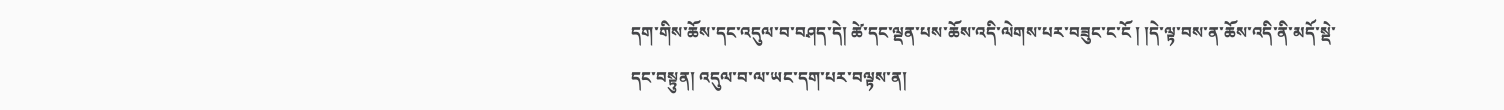དག་གིས་ཆོས་དང་འདུལ་བ་བཤད་དེ། ཚེ་དང་ལྡན་པས་ཆོས་འདི་ལེགས་པར་བཟུང་ང་ངོ ། །དེ་ལྟ་བས་ན་ཆོས་འདི་ནི་མདོ་སྡེ་དང་བསྟུན། འདུལ་བ་ལ་ཡང་དག་པར་བལྟས་ན།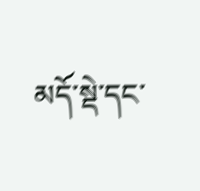མདོ་སྡེ་དང་